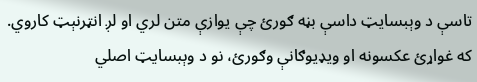تاسې د وېبسایټ داسې بڼه ګورئ چې یوازې متن لري او لږ انټرنېټ کاروي. که غواړئ عکسونه او ویډیوګانې وګورئ، نو د وېبسایټ اصلي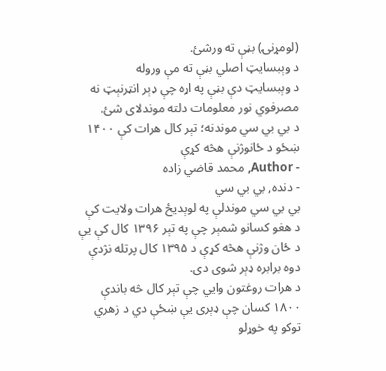(لومړنۍ) بڼې ته ورشئ.
د وېبسایټ اصلي بڼې ته مې وروله
د وېبسایټ دې بڼې په اړه چې ډېر انټرنېټ نه مصرفوي نور معلومات دلته موندلای شئ.
د بي بي سي موندنه؛ تېر کال هرات کې ۱۴۰۰ ښځو د ځانوژنې هڅه کړې
- Author, محمد قاضي زاده
- دنده, بي بي سي
بي بي سي موندلې په لوېدیځ هرات ولایت کې د هغو کسانو شمېر چې په تېر ۱۳۹۶ کال کې یې د ځان وژنې هڅه کړې د ۱۳۹۵ کال پرتله نژدې دوه برابره ډېر شوی دی.
د هرات روغتون وايي چې تېر کال څه باندې ۱۸۰۰ کسان چې ډېری یې ښځې دي د زهري توکو په خوړلو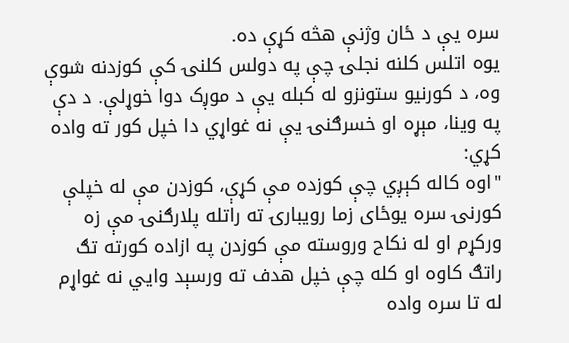سره یې د ځان وژنې هڅه کړې ده.
یوه اتلس کلنه نجلۍ چې په دولس کلنۍ کې کوزدنه شوې وه، د کورنیو ستونزو له کبله یې د موږک دوا خوړلې. د دې په وینا، مېړه او خسرګنۍ یې نه غواړي دا خپل کور ته واده کړي:
"اوه کاله کېږي چې کوزده مې کړې، کوزدن مې له خپلې کورنۍ سره یوځای زما رویبارۍ ته راتله پلارګنۍ مې زه ورکړم او له نکاح وروسته مې کوزدن په ازاده کورته تګ راتګ کاوه او کله چې خپل هدف ته ورسېد وايي نه غواړم له تا سره واده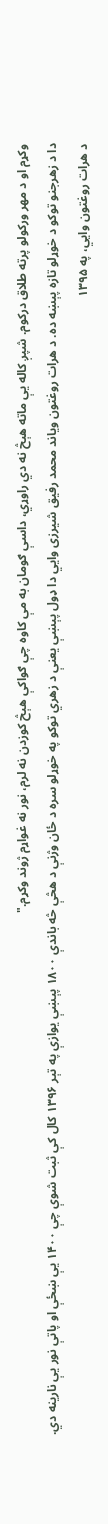وکړم او د مهر ورکولو پرته طلاق درکوم. شپږ کاله یې ماته هېڅ نه دي راوړي، داسې ګومان به مې کاوه چې ګواکې هېڅ کوزدن نه لرم، نور نه غواړم ژوند وکړم."
دا د زهرجنو توکو د خوړلو تازه پېښه ده. د هرات روغتون ویاند محمد رفیق شیرزی وايي دا ډول پېښې یعنې د زهري توکو په خوړلو سره د ځان وژنې د هڅې څه باندې ۱۸۰۰ پېښې یوازې په تېر ۱۳۹۶ کال کې ثبت شوې چې ۱۴۰۰ یې ښځې او پاتې نور یې نارینه دي.
د هرات روغتون وايي، په ۱۳۹۵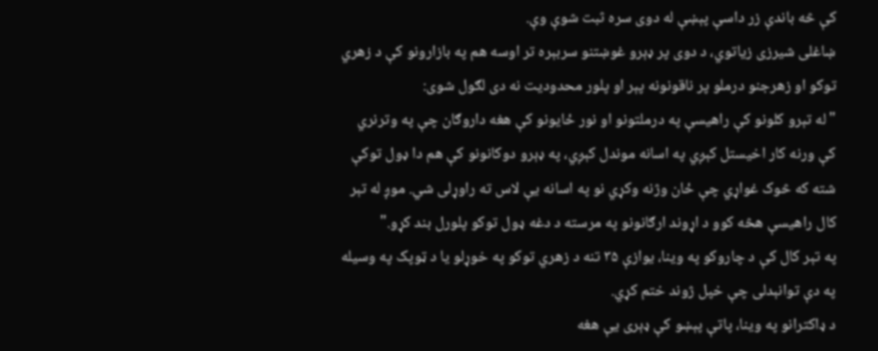کې څه باندې زر داسې پېښې له دوی سره ثبت شوې وې.
ښاغلی شیرزی زیاتوي، د دوی پر ډېرو غوښتنو سربېره تر اوسه هم په بازارونو کې د زهري توکو او زهرجنو درملو پر ناقونونه پېر او پلور محدودیت نه دی لګول شوی:
"له تېرو کلونو کې راهیسې په درملتونو او نور ځایونو کې هغه داروګان چې په وترنري کې ورنه کار اخیستل کېږي په اسانه موندل کېږي، په ډېرو دوکانونو کې هم دا ډول توکې شته که څوک غواړي چې ځان وژنه وکړي نو په اسانه یې لاس ته راوړلی شي. موږ له تېر کال راهیسې هڅه کوو د اړوند ارګانونو په مرسته د دغه ډول توکو پلورل بند کړو."
په تېر کال کې د چاروکو په وینا، یوازې ۳۵ تنه د زهري توکو په خوړلو یا د ټوپک په وسیله په دې توانېدلی چې خپل ژوند ختم کړي.
د ډاکترانو په وینا، پاتې پېښو کې ډېری یې هغه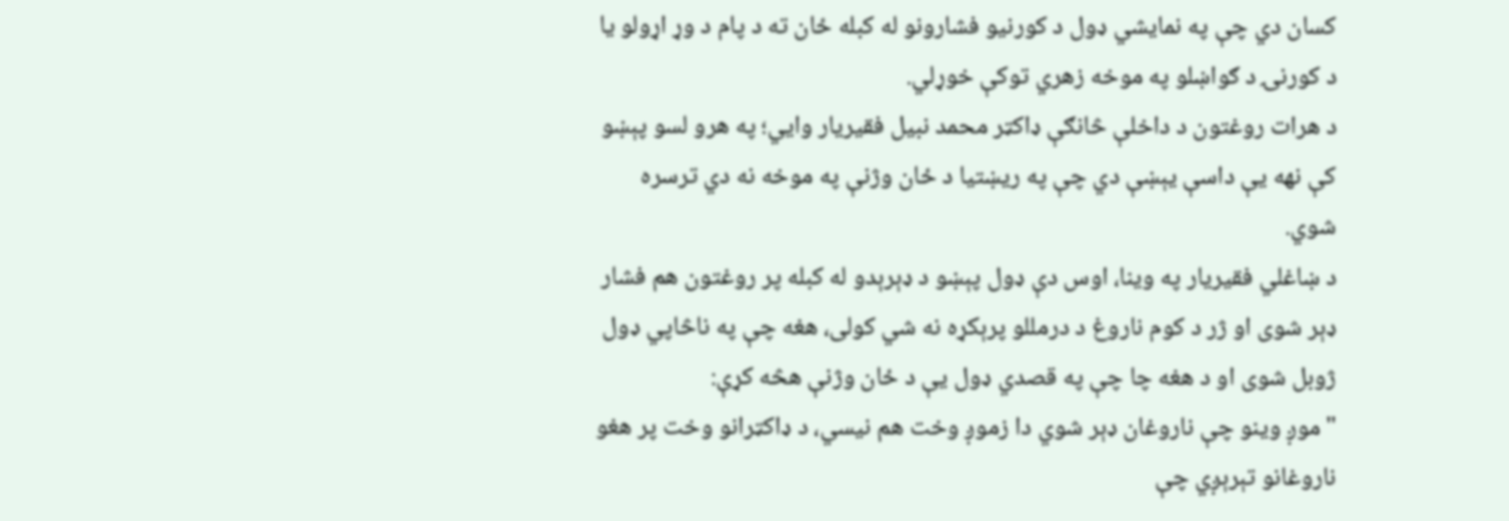کسان دي چې په نمایشي ډول د کورنیو فشارونو له کبله ځان ته د پام د وړ اړولو یا د کورنۍ د ګواښلو په موخه زهري توکې خوړلي.
د هرات روغتون د داخلې څانګې ډاکټر محمد نبیل فقیریار وايي؛ په هرو لسو پېښو کې نهه یې داسې يېښې دي چې په ریښتیا د ځان وژنې په موخه نه دي ترسره شوي.
د ښاغلي فقیریار په وینا، اوس دې ډول پېښو د ډېرېدو له کبله پر روغتون هم فشار ډېر شوی او ژر د کوم ناروغ د درمللو پرېکړه نه شي کولی، هغه چې په ناڅاپي ډول ژوبل شوی او د هغه چا چې په قصدي ډول یې د ځان وژنې هڅه کړې:
"موږ وینو چې ناروغان ډېر شوي دا زموږ وخت هم نیسي، د ډاکټرانو وخت پر هغو ناروغانو تېرېږي چې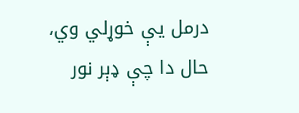درمل یې خوړلي وي، حال دا چې ډېر نور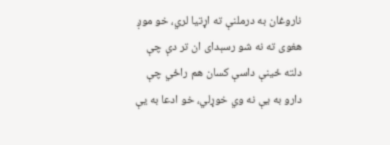ناروغان به درملنې ته اړتیا لري، خو موږ هغوی ته نه شو رسېدای ان تر دې چې دلته ځینې داسې کسان هم راځي چې دارو به یې نه وي خوړلي، خو ادعا به یې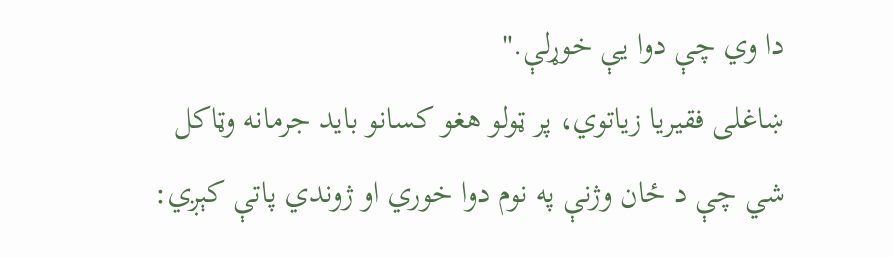دا وي چې دوا یې خوړلې."
ښاغلی فقیریا زیاتوي، پر ټولو هغو کسانو باید جرمانه وټاکل شي چې د ځان وژنې په نوم دوا خوري او ژوندي پاتې کېږي: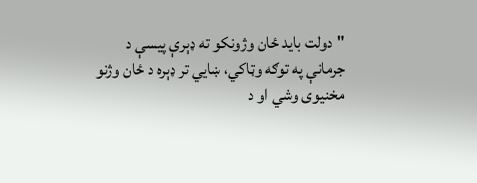"دولت باید ځان وژونکو ته ډېرې پیسې د جرمانې په توګه وټاکي، ښايي تر ډېره د ځان وژنو مخنیوی وشي او د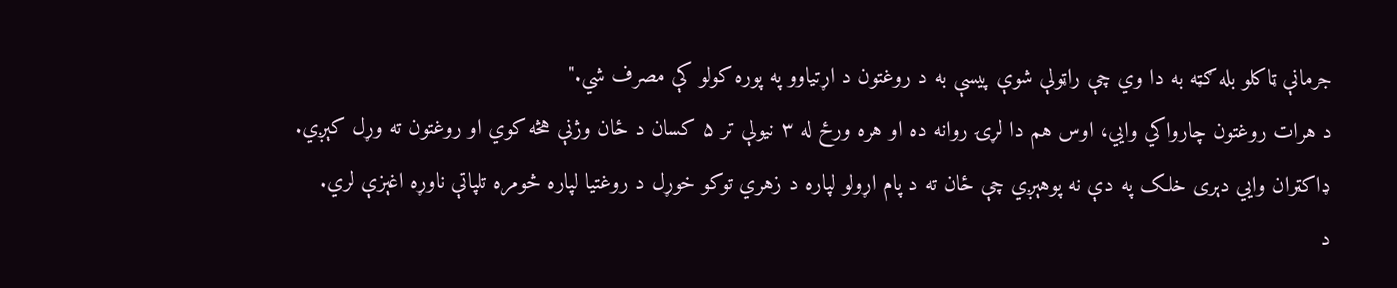جرمانې ټاکلو بله ګټه به دا وي چې راټولې شوې پیسې به د روغتون د اړتیاوو په پوره کولو کې مصرف شي."
د هرات روغتون چارواکي وايي، اوس هم دا لړۍ روانه ده او هره ورځ له ۳ نیولې تر ۵ کسان د ځان وژنې هڅه کوي او روغتون ته وړل کېږي.
ډاکټران وايي دېری خلک په دې نه پوهېږي چې ځان ته د پام اړولو لپاره د زهري توکو خوړل د روغتیا لپاره څومره تلپاتې ناوړه اغېزې لري.
د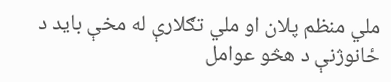ملي منظم پلان او ملي تګلارې له مخې باید د ځانوژنې د هڅو عوامل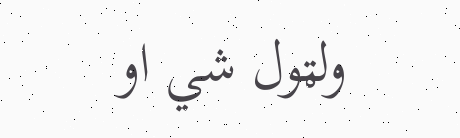ولټول شي او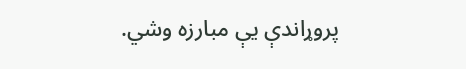پروړاندې یې مبارزه وشي.